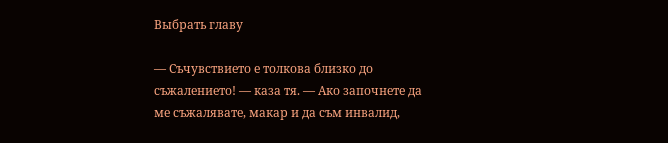Выбрать главу

— Съчувствието е толкова близко до съжалението! — каза тя. — Ако започнете да ме съжалявате, макар и да съм инвалид,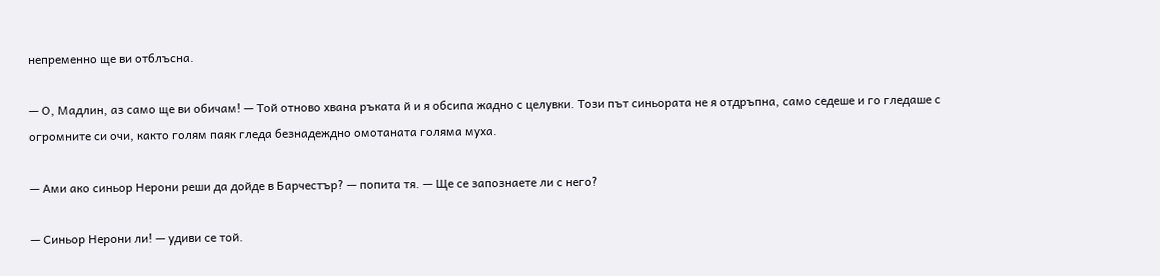непременно ще ви отблъсна.

— О, Мадлин, аз само ще ви обичам! — Той отново хвана ръката й и я обсипа жадно с целувки. Този път синьората не я отдръпна, само седеше и го гледаше с огромните си очи, както голям паяк гледа безнадеждно омотаната голяма муха.

— Ами ако синьор Нерони реши да дойде в Барчестър? — попита тя. — Ще се запознаете ли с него?

— Синьор Нерони ли! — удиви се той.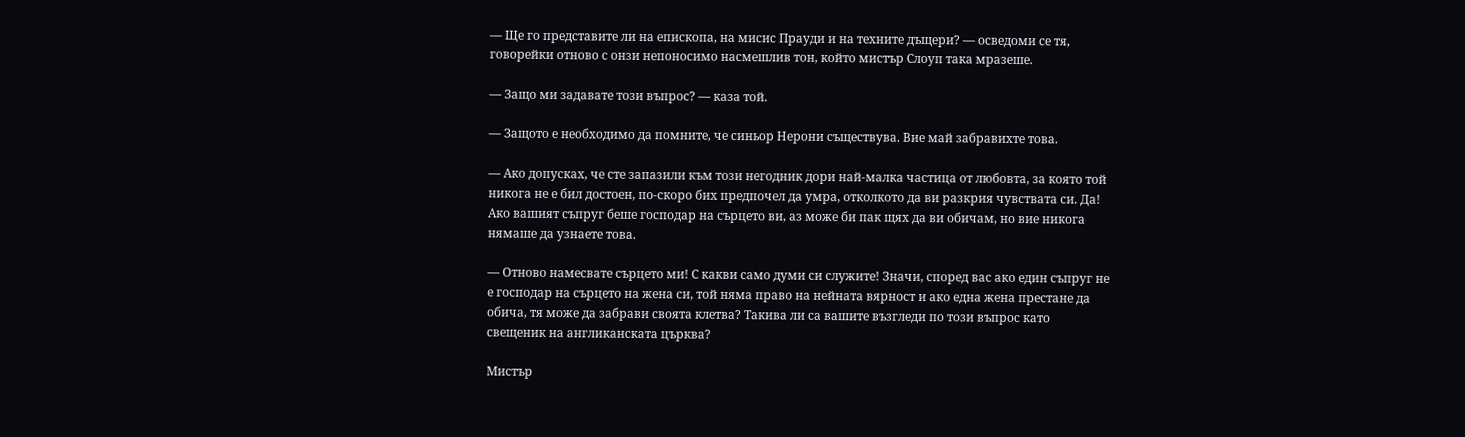— Ще го представите ли на епископа, на мисис Прауди и на техните дъщери? — осведоми се тя, говорейки отново с онзи непоносимо насмешлив тон, който мистър Слоуп така мразеше.

— Защо ми задавате този въпрос? — каза той.

— Защото е необходимо да помните, че синьор Нерони съществува. Вие май забравихте това.

— Ако допусках, че сте запазили към този негодник дори най-малка частица от любовта, за която той никога не е бил достоен, по-скоро бих предпочел да умра, отколкото да ви разкрия чувствата си. Да! Ако вашият съпруг беше господар на сърцето ви, аз може би пак щях да ви обичам, но вие никога нямаше да узнаете това.

— Отново намесвате сърцето ми! С какви само думи си служите! Значи, според вас ако един съпруг не е господар на сърцето на жена си, той няма право на нейната вярност и ако една жена престане да обича, тя може да забрави своята клетва? Такива ли са вашите възгледи по този въпрос като свещеник на англиканската църква?

Мистър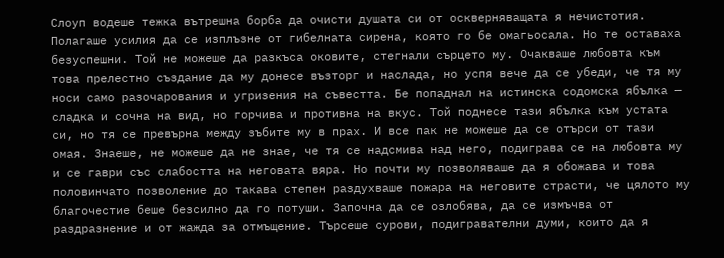Слоуп водеше тежка вътрешна борба да очисти душата си от оскверняващата я нечистотия. Полагаше усилия да се изплъзне от гибелната сирена, която го бе омагьосала. Но те оставаха безуспешни. Той не можеше да разкъса оковите, стегнали сърцето му. Очакваше любовта към това прелестно създание да му донесе възторг и наслада, но успя вече да се убеди, че тя му носи само разочарования и угризения на съвестта. Бе попаднал на истинска содомска ябълка — сладка и сочна на вид, но горчива и противна на вкус. Той поднесе тази ябълка към устата си, но тя се превърна между зъбите му в прах. И все пак не можеше да се отърси от тази омая. Знаеше, не можеше да не знае, че тя се надсмива над него, подиграва се на любовта му и се гаври със слабостта на неговата вяра. Но почти му позволяваше да я обожава и това половинчато позволение до такава степен раздухваше пожара на неговите страсти, че цялото му благочестие беше безсилно да го потуши. Започна да се озлобява, да се измъчва от раздразнение и от жажда за отмъщение. Търсеше сурови, подигравателни думи, които да я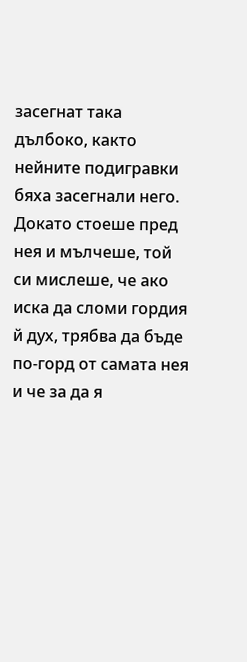засегнат така дълбоко, както нейните подигравки бяха засегнали него. Докато стоеше пред нея и мълчеше, той си мислеше, че ако иска да сломи гордия й дух, трябва да бъде по-горд от самата нея и че за да я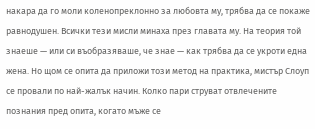накара да го моли коленопреклонно за любовта му, трябва да се покаже равнодушен. Всички тези мисли минаха през главата му. На теория той знаеше — или си въобразяваше, че знае — как трябва да се укроти една жена. Но щом се опита да приложи този метод на практика, мистър Слоуп се провали по най-жалък начин. Колко пари струват отвлечените познания пред опита, когато мъже се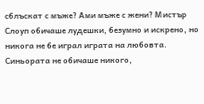сблъскат с мъже? Ами мъже с жени? Мистър Слоуп обичаше лудешки, безумно и искрено, но никога не бе играл играта на любовта. Синьората не обичаше никого,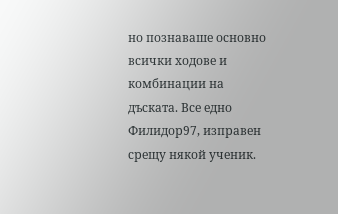но познаваше основно всички ходове и комбинации на дъската. Все едно Филидор97, изправен срещу някой ученик.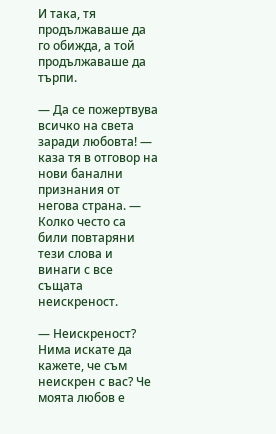И така, тя продължаваше да го обижда, а той продължаваше да търпи.

— Да се пожертвува всичко на света заради любовта! — каза тя в отговор на нови банални признания от негова страна. — Колко често са били повтаряни тези слова и винаги с все същата неискреност.

— Неискреност? Нима искате да кажете, че съм неискрен с вас? Че моята любов е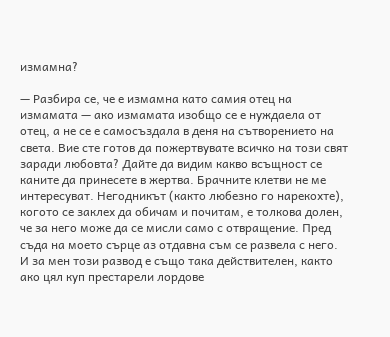измамна?

— Разбира се, че е измамна като самия отец на измамата — ако измамата изобщо се е нуждаела от отец, а не се е самосъздала в деня на сътворението на света. Вие сте готов да пожертвувате всичко на този свят заради любовта? Дайте да видим какво всъщност се каните да принесете в жертва. Брачните клетви не ме интересуват. Негодникът (както любезно го нарекохте), когото се заклех да обичам и почитам, е толкова долен, че за него може да се мисли само с отвращение. Пред съда на моето сърце аз отдавна съм се развела с него. И за мен този развод е също така действителен, както ако цял куп престарели лордове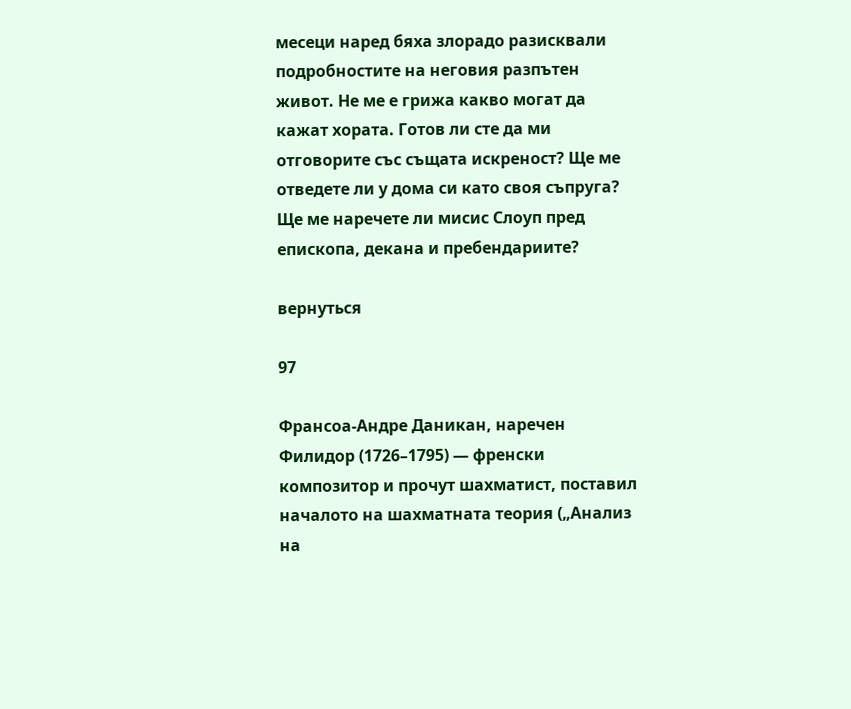месеци наред бяха злорадо разисквали подробностите на неговия разпътен живот. Не ме е грижа какво могат да кажат хората. Готов ли сте да ми отговорите със същата искреност? Ще ме отведете ли у дома си като своя съпруга? Ще ме наречете ли мисис Слоуп пред епископа, декана и пребендариите?

вернуться

97

Франсоа-Андре Даникан, наречен Филидор (1726–1795) — френски композитор и прочут шахматист, поставил началото на шахматната теория („Анализ на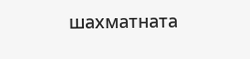шахматната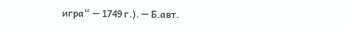игра“ — 1749 г.). — Б.авт.